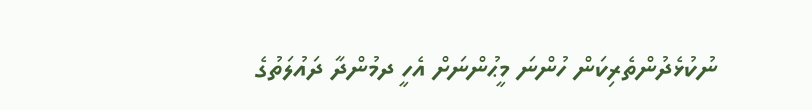ނުކުޅެދުންތެރިކަން ހުންނަ މީޙުންނަށް އެހީ ދމުންދާ ދައުލަތުގެ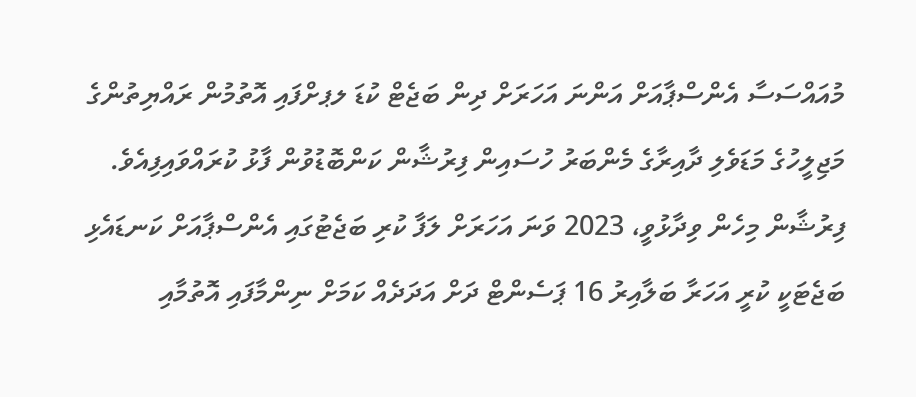މުއައްސަސާ އެންސްޕާއަށް އަންނަ އަހަރަށް ދިން ބަޖެޓް ކުޑަ ލޕށްފައި އޮތުމުން ރައްޔިތުންގެ މަޖިލީހުގެ މަޑަވެލި ދާއިރާގެ މެންބަރު ހުސައިން ފިރުޝާން ކަންބޮޑުވުން ފާޅު ކުރައްވައިފިއެވެ.
ފިރުޝާން މިހެން ވިދާޅުވީ، 2023 ވަނަ އަހަރަށް ލަފާ ކުރި ބަޖެޓުގައި އެންސްޕާއަށް ކަނޑައެޅި ބަޖެޓަކީ ކުރީ އަހަރާ ބަލާއިރު 16 ޕަސެންޓް ދަށް އަދަދެއް ކަމަށް ނިންމާފައި އޮތުމާއި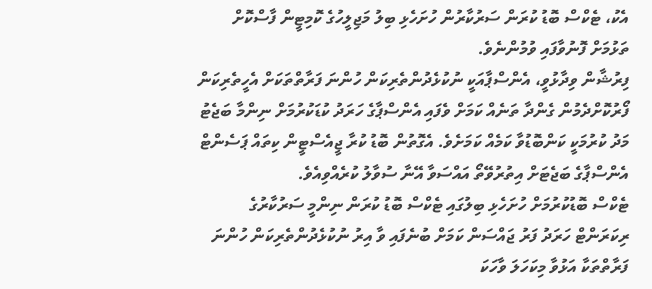އެކު، ޓެކްސް ބޮޑު ކުރަން ސަރުކާރުން ހުށަހެޅި ބިލު މަޖިލީހުގެ ކޮމިޓީން ފާސްކޮށް ތަޅުމަށް ފޮނުވާފައި ވުމުންނެވެ.
ފިރުޝާން ވިދާޅުވީ، އެންސްޕާއަކީ ނުކުޅެދުންތެރިކަން ހުންނަ ފަރާތްތަކަށް އެހީތެރިކަން ފޯރުކޮށްދެމުން ގެންދާ ތަނެއް ކަމަށް ވެފައި އެންސްޕާގެ ހަރަދު ކުޑަކުރުމަށް ނިންމާ ބަޖެޓު މަދު ކުރުމަކީ ކަންބޮޑުވާ ކަމެއް ކަމަށެވެ. އެގޮތުން ބޮޑު ކުރާ ޖީއެސްޓީން ކިތައް ޕަސެންޓް އެންސްޕާގެ ބަޖެޓަށް އިތުރުވޭތޯ އައްސަވާ އޭނާ ސުވާލު ކުރެއްވިއެވެ.
ޓެކްސް ބޮޑުކުރުމަށް ހުށަހެޅި ބިލުގައި ޓެކްސް ބޮޑު ކުރަން ނިންމީ ސަރުކާރުގެ ރިކަރަންޓް ހަރަދު ފަރު ޖައްސަން ކަމަށް ބުނެފައި ވާ އިރު ނުކުޅެދުންތެރިކަން ހުންނަ ފަރާތްތަކާ އަޅުވާ މިކަހަލަ ވާހަކަ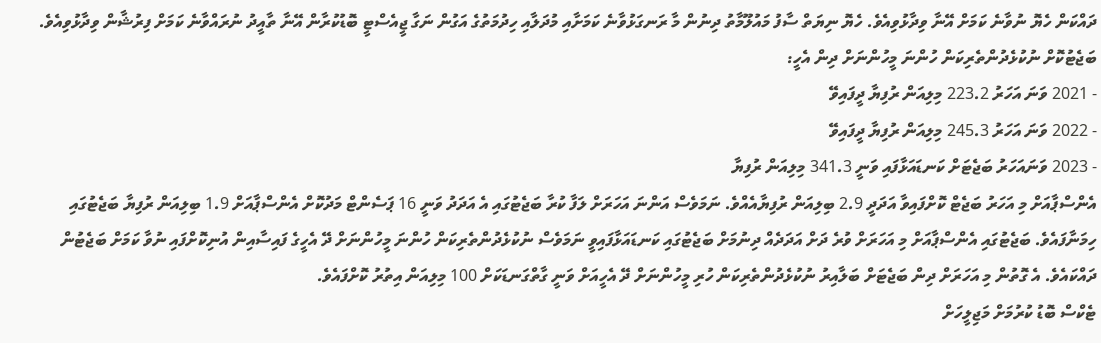ދައްކަން ހެޔޮ ނުވާނެ ކަމަށް އޭނާ ވިދާޅުވިއެވެ. ހެޔޮ ނިޔަތް ސާފު މައުލޫމާތު ދިނުން މާ ރަނގަޅުވާނެ ކަމަށާއި މުދަލާއި ހިދުމަތުގެ އަގުން ނަގާ ޖީއެސްޓީ ބޮޑުކުރާން އޭނާ ތާއީދު ނުރައްވާނެ ކަމަށް ފިރުޝާން ވިދާޅުވިއެވެ.
ބަޖެޓުކޮށް ނުކުޅެދުންތެރިކަން ހުންނަ މީހުންނަށް ދިން އެހީ:
- 2021 ވަނަ އަހަރު 223.2 މިލިއަން ރުފިޔާ ދީފައިވޭ
- 2022 ވަނަ އަހަރު 245.3 މިލިއަން ރުފިޔާ ދީފައިވޭ
- 2023 ވަނައަހަރު ބަޖެޓަށް ކަނޑައަޅާފައި ވަނީ 341.3 މިލިއަން ރުފިޔާ
އެންސްޕާއަށް މި އަހަރު ބަޖެޓް ކޮށްފައިވާ އަދަދީ 2.9 ބިލިއަން ރުފިޔާއެއްވެ. ނަމަވެސް އަންނަ އަހަރަށް ލަފާ ކުރާ ބަޖެޓުގައި އެ އަދަދު ވަނީ 16 ޕަސެންޓް މަދުކޮށް އެންސްޕާއަށް 1.9 ބިލިއަން ރުފިޔާ ބަޖެޓުގައި ހިމަނާފައެވެ. ބަޖެޓުގައި އެންސްޕާއަށް މި އަހަރަށް ވުރެ ދަށް އަދަދެއް ދިނުމަށް ބަޖެޓުގައި ކަނޑައަޅާފައިވީ ނަމަވެސް ނުކުޅެދުންތެރިކަން ހުންނަ މީހުންނަށް ދޭ އެހީގެ ފައިސާއިން އުނިކޮށްފައި ނުވާ ކަމަށް ބަޖެޓުން ދައްކައެވެ. އެ ގޮތުން މި އަހަރަށް ދިން ބަޖެޓަށް ބަލާއިރު ނުކުޅެދުންތެރިކަން ހުރި މީހުންނަށް ދޭ އެހީއަށް ވަނީ ގާތްގަނޑަކަށް 100 މިލިއަން އިތުރު ކޮށްފައެވެ.
ޓެކްސް ބޮޑު ކުރުމަށް މަޖިލީހަށް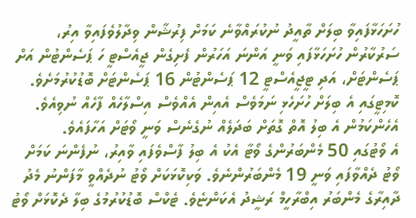ހުށަހަޅާފައިވާ ބިލަށް ތާއީދު ނުކުރައްވާނެ ކަމަށް ފިރުޝާން ވިދާލުވެފައިވާ އިރު، ސަރުކާރުން ހުށަހަޅާފައި ވަނީ އަންނަ އަހަރުން ފެށިގެން ޖީއެސްޓީ ހަ ޕަސެންޓުން އަށް ޕަސެންޓަށް، އަދި ޓީޖީއެސްޓީ 12 ޕަސެންޓުން 16 ޕަސެންޓަށް ބޮޑުކުރުމަށެވެ. ކޮމިޓީގައި އެ ބިލަށް ހުށަހެޅި ނަމަވެސް އެއިން އެއްވެސް އިސްލާހެއް ފާހެއް ނުވިއެވެ. އެހެންކަމުން އެ ބިލު އޮތް ގޮތަށް ބަދަލެއް ނުގެނެސް ވަނީ ވޯޓަށް އަހާފައެވެ.
އެ ވޯޓުގައި 50 މެންބަރުންގެ ވޯޓާ އެކު އެ ބިލު ފާސްވެފައި ވާއިރު، ނުފެންނަ ކަމަށް ވޯޓު ދެއްވާފައި ވަނީ 19 މެންބަރުންނެވެ. ވަކިކޮޅަކަށް ވޯޓު ނުދެއްވީ މާފަންނު މެދު ދާއިރާގެ މެންބަރު އިބްރާހީމް ރަޝީދު އެކަންޏެވެ. ޓެކްސް ބޮޑުކުރުމުގެ ބިލާ ދެކޮޅަށް ވޯޓު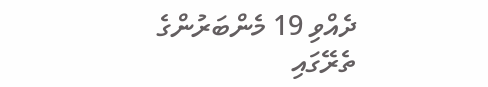ދެއްވި 19 މެންބަރުންގެ ތެރޭގައި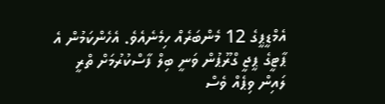އެމްޑީޕީގެ 12 މެންބަރެއް ހިމެނެއެވެ. އެހެންކަމުން އެ ޕާޓީގެ ޕީޖީ ގްރޫޕުން ވަނީ ބިލް ފާސްކުރުމަށް ތްރީ ލައިން ވިޕެއް ވެސް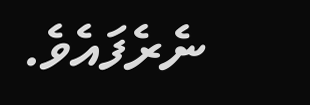ނެރެފައެވެ.